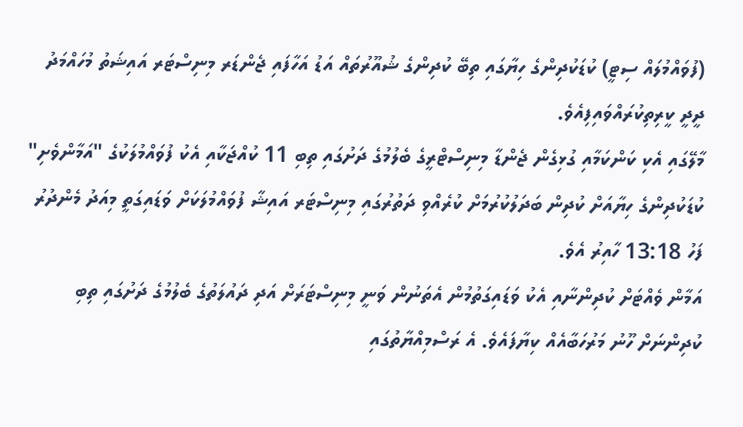(ފުވައްމުލައް ސިޓީ) ކުޑަކުދިންގެ ހިޔާގައި ތިބޭ ކުދިންގެ ޝުއޫރުތައް އަޑު އަހާފައި ޖެންޑަރ މިނިސްޓަރ އައިޝަތު މުހައްމަދު ދީދީ ކީރިތިކުރައްވައިފިއެވެ.
މާލޭގައި އެކި ކަންކަމާއި ގުޅިގެން ޖެންޑާ މިނިސްޓްރީގެ ބެލުމުގެ ދަށުގައި ތިބި 11 ކުއްޖަކާއި އެކު ފުވައްމުލަކުގެ "އަމާންވެށި" ކުޑަކުދިންގެ ހިޔާއަށް ކުދިން ބަދަލުކުރުމަށް ކުރެއްވި ދަތުރުގައި މިނިސްޓަރ އައިޝާ ފުވައްމުލަކަށް ވަޑައިގަތީ މިއަދު މެންދުރު ފަހު 13:18 ހާއިރު އެވެ.
އަމާން ވެއްޓަށް ކުދިންނާއި އެކު ވަޑައިގަތުމުން އެތަނުން ވަނީ މިނިސްޓަރަށް އަދި ދައުލަތުގެ ބެލުމުގެ ދަށުގައި ތިބި ކުދިންނަށް ހޫނު މަރުހަބާއެއް ކިޔާފައެވެ. އެ ރަސްމިއްޔާތުގައި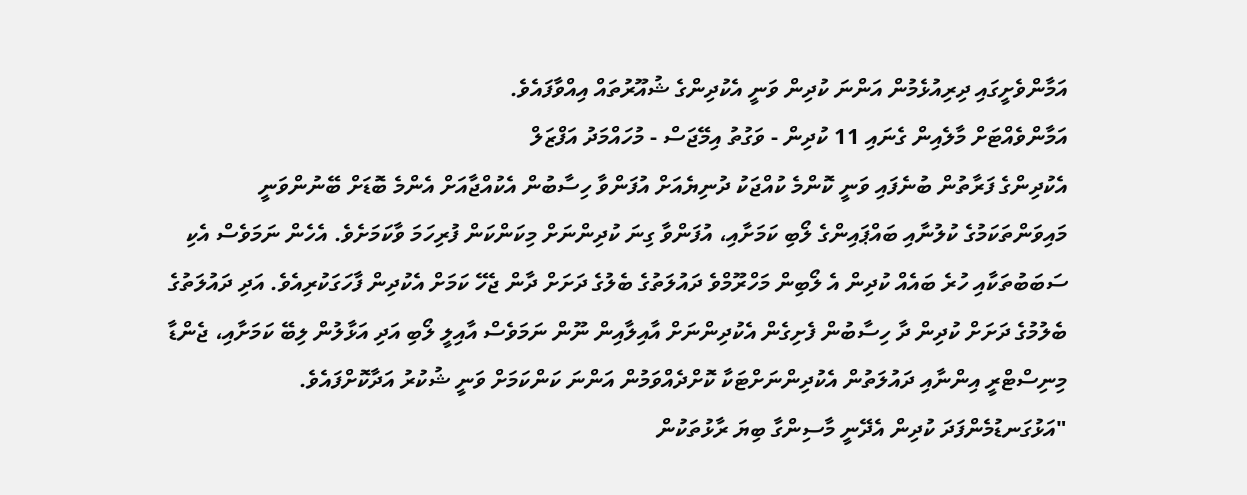އަމާންވެށީގައި ދިރިއުޅެމުން އަންނަ ކުދިން ވަނީ އެކުދިންގެ ޝުއޫރުތައް އިއްވާފައެވެ.
އަމާންވެއްޓަށް މާލެއިން ގެނައި 11 ކުދިން - ވަގުތު އިމޭޖަސް - މުހައްމަދު އަފްޒަލް
އެކުދިންގެ ފަރާތުން ބުނެފައި ވަނީ ކޮންމެ ކުއްޖަކު ދުނިޔެއަށް އުފަންވާ ހިސާބުން އެކުއްޖާއަށް އެންމެ ބޮޑަށް ބޭނުންވަނީ މައިވަންތަކަމުގެ ކުލުނާއި ބައްޕައިންގެ ލޯބި ކަމަށާއި، އުފަންވާ ގިނަ ކުދިންނަށް މިކަންކަން ފުރިހަމަ ވާކަމަށެވެ. އެހެން ނަމަވެސް އެކި ސަބަބުތަކާއި ހުރެ ބައެއް ކުދިން އެ ލޯބިން މަހްރޫމްވެ ދައުލަތުގެ ބެލުގެ ދަށަށް ދާން ޖެހޭ ކަމަށް އެކުދިން ފާހަގަކުރިއެވެ. އަދި ދައުލަތުގެ ބެލުމުގެ ދަށަށް ކުދިން ދާ ހިސާބުން ފެށިގެން އެކުދިންނަށް އާއިލާއިން ނޫން ނަމަވެސް އާއިލީ ލޯބި އަދި އަޅާލުން ލިބޭ ކަމަށާއި، ޖެންޑާ މިނިސްޓްރީ އިންނާއި ދައުލަތުން އެކުދިންނަށްޓަކާ ކޮށްދެއްވަމުން އަންނަ ކަންކަމަށް ވަނީ ޝުކުރު އަދާކޮށްފައެވެ.
"އަޅުގަނޑުމެންފަދަ ކުދިން އެދޭނީ މާސިންގާ ބިޔަ ރާޅުތަކުން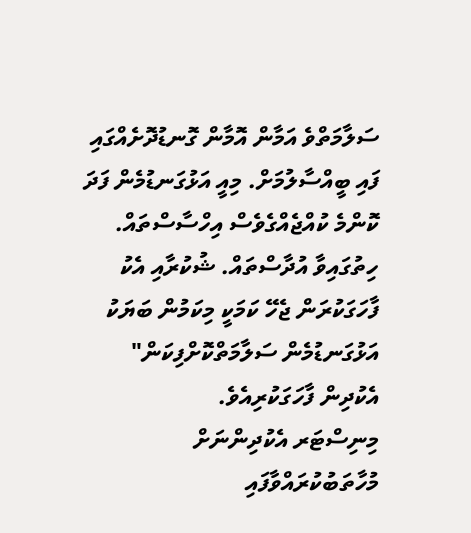ސަލާމަތްވެ އަމާން އޮމާން ގޮނޑުދޮށެއްގައި ފައި ބީއްސާލުމަށް. މިއީ އަޅުގަނޑުމެން ފަދަ ކޮންމެ ކުއްޖެއްގެވެސް އިހްސާސްތައް. ހިތުގައިވާ އުދާސްތައް. ޝުކުރާއި އެކު ފާހަގަކުރަން ޖެހޭ ކަމަކީ މިކަމުން ބަޔަކު އަޅުގަނޑުމެން ސަލާމަތްކޮށްފިކަން" އެކުދިން ފާހަގަކުރިއެވެ.
މިނިސްޓަރ އެކުދިންނަށް މުހާތަބުކުރައްވާފައި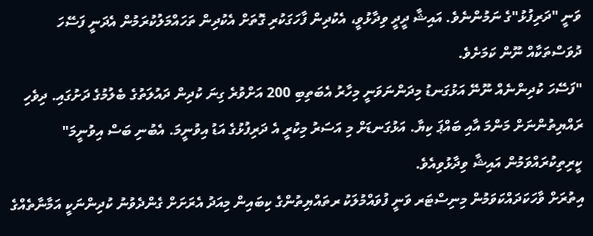ވަނީ "ދަރިފުޅު"ގެ ނަމުންނެވެ. އައިޝާ ދީދީ ވިދާޅުވީ، އެކުދިން ފާހަގަކުރި ގޮތަށް އެކުދިން ތަހައްމަލުކުރަމުން އެދަނީ ފަސޭހަ ދުވަސްތަކާއް ނޫން ކަމަށެވެ.
"ފަސޭހަ ކުދިންނެއް ނޫނޭ އަޅުގަނޑު މިދަންނަވަނީ މިހާރު އެބަތިބި 200 އަށްވުރެ ގިނަ ކުދިން ދައުލަތުގެ ބެލުމުގެ ދަށުގައި. ދިވެހި ރައްޔިތުންނަށް މަންމަ އާއި ބައްޕަ ކިޔާ. އަޅުގަނޑަށް މި އަސަރު މިކުރީ އެ ދަރިފުޅުގެ އަޑު އިވުނީމަ. އެބުނި ބަސް އިވުނީމަ" ކީރިތިކުރައްވަމުން އައިޝާ ވިދާޅުވިއެވެ.
އިތުރަށް ވާހަކަދައްކަވަމުން މިނިސްޓަރ ވަނީ ފުވައްމުލަކު ރތައްޔިތުންގެ ކިބައިން މިއަދު އެރަށަށް ގެންދެވުނު ކުދިންނަކީ އަމާނާތެއްގެ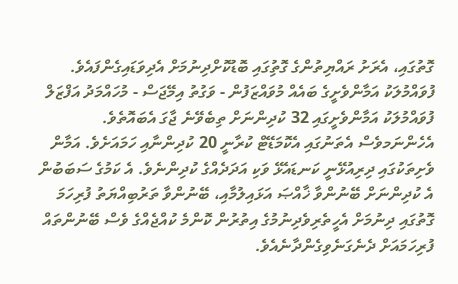ގޮތުގައި، އެރަށު ރައްޔިތުންގެ ގޮތުިގައި ބޮޑުކޮށްދިނުމަށް އެދިވަޑައިގެންފައެވެ.
ފުވައްމުލަކު އަމާންވެށީގެ ބައެއް މުވައްޒަފުން - ވަގުތު އިމޭޖަސް - މުހައްމަދު އަފްޒަލް
ފުވައްމުލަކު އަމާންވެށީގައި 32 ކުދިންނަށް ތިބެވޭނެ ޖާގަ އެބައޮތެވެ. އެހެންނަމވެސް އެތަނުގައި އެކޮމަޑޭޓް ކުރާނީ 20 ކުދިންނާއި ހަމައަށެވެ. އަމާން ވެށިތަކުގައި ދިރިއުޅޭނީ ކަނޑައެޅޭ ވަކި އަދަދެއްގެ ކުދިންނެވެ. އެ ކަމުގެ ސަބަބުން އެ ކުދިންނަށް ބޭނުންވާ ޚާއްޞަ އަޅައިލުމާއި، ބޭނުންވާ ތަރުބިއްޔަތު ފުރިހަމަ ގޮތުގައި ދިނުމަށް އެހީތެރިވެދިނުމުގެ އިތުރުން ކޮންމެ ކުއްޖެއްގެ ވެސް ބޭނުންތައް ފުރިހަމައަށް ދެނެގަނެވިގެންދާނެއެވެ.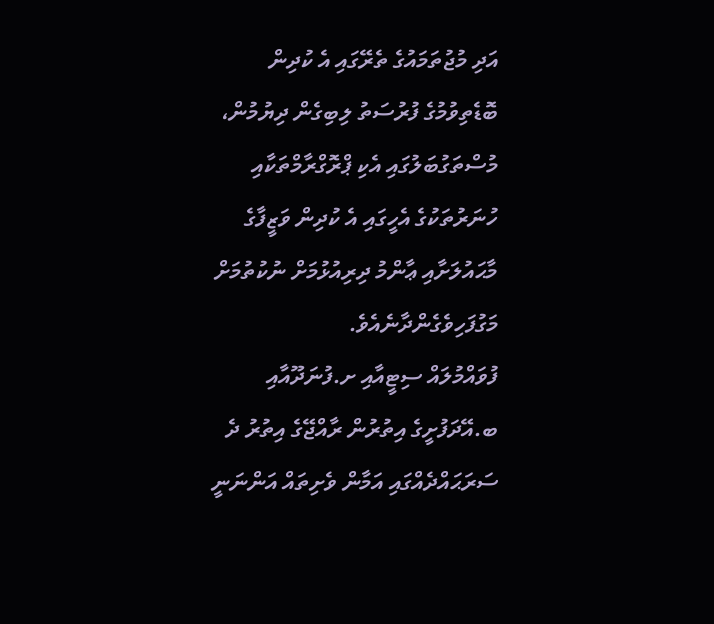އަދި މުޖުތަމައުގެ ތެރޭގައި އެ ކުދިން ބޮޑެތިވުމުގެ ފުރުސަތު ލިބިގެން ދިޔުމުން، މުސްތަގުބަލުގައި އެކި ޕްރޮގްރާމްތަކާއި ހުނަރުތަކުގެ އެހީގައި އެ ކުދިން ވަޒީފާގެ މާޙައުލަށާއި ޢާންމު ދިރިއުޅުމަށް ނުކުތުމަށް މަގުފަހިވެގެންދާނެއެވެ.
ފުވައްމުލައް ސިޓީއާއި ށ.ފުނަދޫއާއި ބ.އޭދަފުށީގެ އިތުރުން ރާއްޖޭގެ އިތުރު ދެ ސަރަޙައްދެއްގައި އަމާން ވެށިތައް އަންނަނީ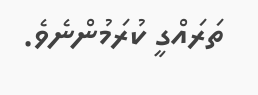ތަރައްގީ ކުރަމުންނެވެ.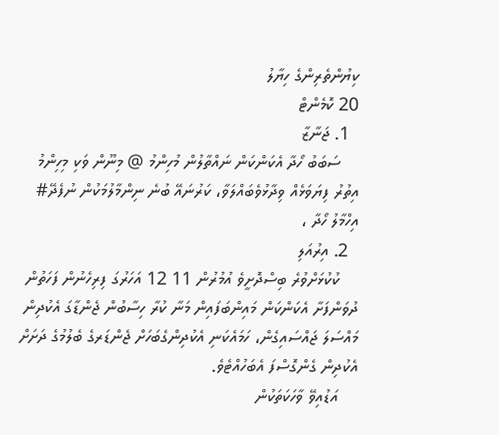ކިޔުންތެރިންގެ ހިޔާލު
20 ކޮމެންޓް
  1. ޖަނާޒާ
    ސަބަބު ހޯދާ އެކަންކަން ނައްތާލުން މުހިންމު @ މިނޫން ވަކި މިހިންމު އިތުރު ފިޔަވަޅެއް ވިދާޅުވެބައްލަވާ، ކަރުނައޭ ބުނެ ނިންމާލުމަކުން ނުފެދޭ# އިހްމާލު ހޯދާ ،
  2. އިރުއަލި
    ކުކުޅަށްވުރެ ބިސްދޮށީވެ އުމުރުން 11 12 އަހަރުގަ ފިރިހެނުން ފަހަތުން ދުވަންފަށާ އެކަންކަން މައިންބަފައިން މަނާ ކުރާ ހިސާބުން ޖެންޑާގަ އެކުދިން މައްސަލަ ޖައްސައިގެން، ހަމައެކަނި އެކުދިންގެބަހަށް ޖެންޑަރގެ ބެލުމުގެ ދަށަށް އެކުދިން ގެންގޮސްފަ އެބަހުއްޓެވެ.
    އަޑުއިވޭ ވާހަކަތަކުން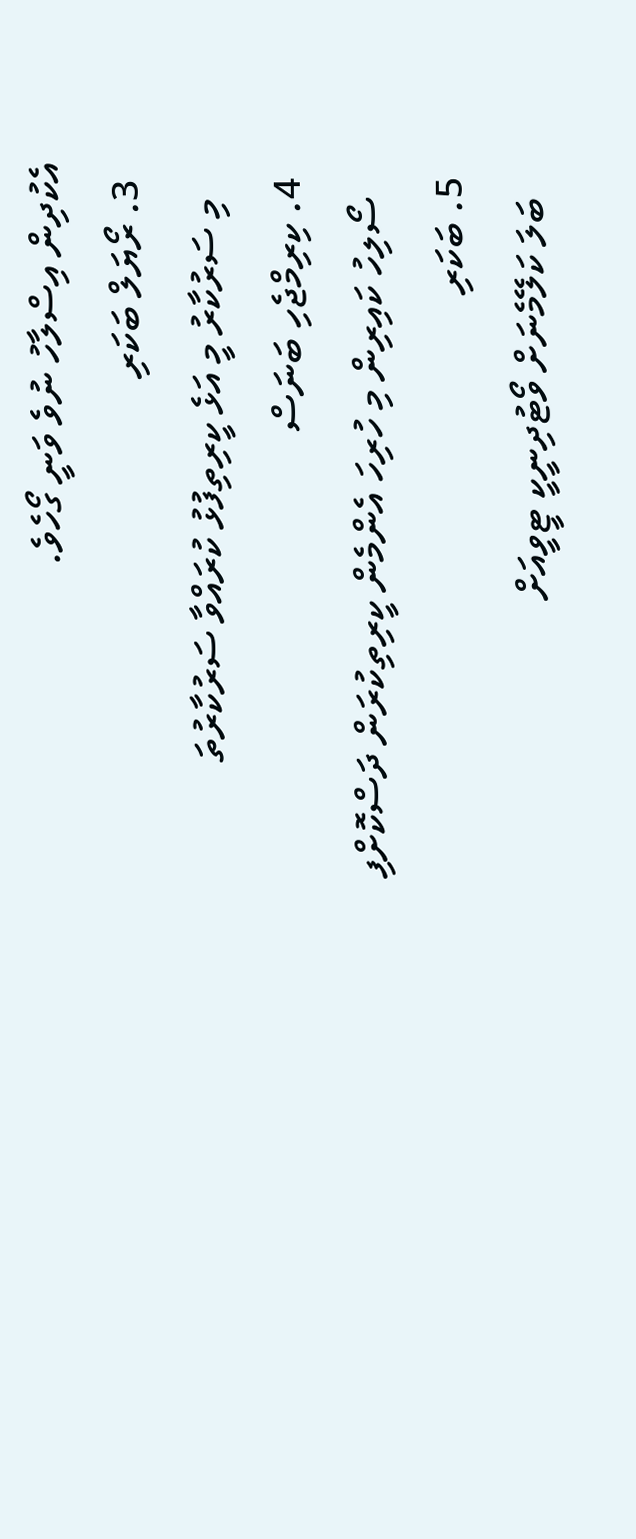އެކުދިން އިސްލާހު ނުވެ ވަނީ ގޯހެވެ.
  3. ރޯޔަލް ބަކަރި
    މި ސަރުކާރު މީ އަޅެ ކީރިތިފުޅު ކުރައްވާ ސަރުކާރުތަ
  4. ކިރިމްޖެހި ބަނަސް
    ސޯލިހު ކައިރިން މި ހުރިހަ އެންމެން ކީރިތިކުރަން ދަސްކޮށްފި
  5. ބަކަރި
    ބަލަ ކަލޭމެނަށް ވޯޓުދިނީކީ ޓީވީއަށް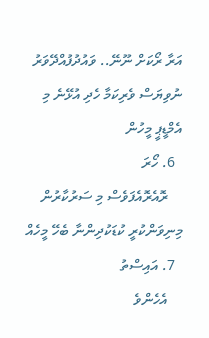އަރާ ރޯކަށް ނޫނޭ.. ވައުދުފުއްދޭވަރު ނުވިޔަސް ވެރިކަމާ ހެދި އުޅޭނެ މި އެމްޑީޕީ މީހުން
  6. ހޯރަ
    ރޮއެރޮއެފަވެސް މި ސަރުކާރުން މިނިވަންކުރީ ކުޑަކުދިންނާ ބެހޭ މީހެއް
  7. އައިސްތު
    އެހެންވެ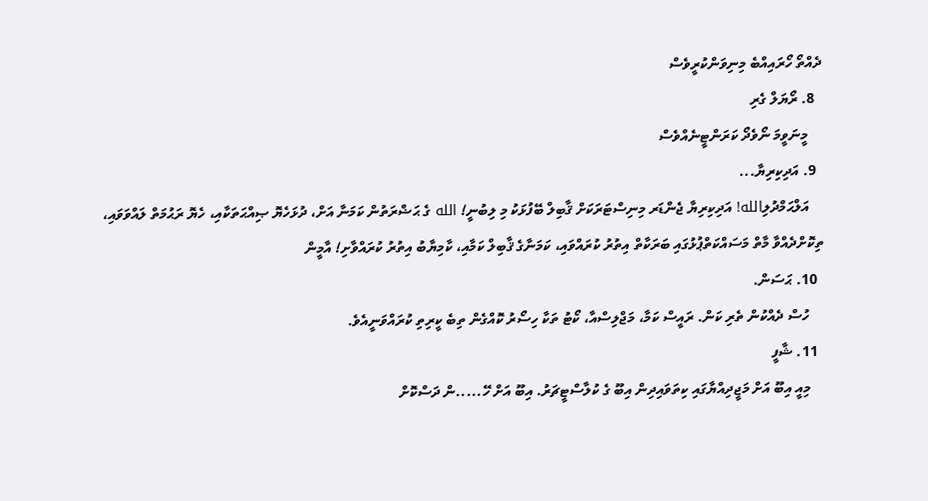ދެއްތޯ ހޯރައިއްބެ މިނިވަންކުރީވެސް
  8. ރޯޔަލް ގެރި
    މީނަވީމަ ނޯވެދޯ ކަރަންޓީނެއްވެސް
  9. އަދިކިރިޔާ...
    އަލްޙަމްދުލިالله! އަދިކިރިޔާ ޖެންޑަރ މިނިސްޓަރަކަށް ޤާބިލް ބޭފުޅަކު މި ލިބުނީ! الله ގެ ޙަޟްރަތުން ކަމަނާ އަށް، ދުޅަހެޔޮ ޞިއްޙަތަކާއި، ހެޔޮ ރަޙުމަތް ލައްވަވައި، ތިކޮށްދެއްވާ މާތް މަސައްކަތްޕުޅުގައި ބަރަކާތް އިތުރު ކުރައްވައި، ކަމަނާގެ ޤާބިލް ކަމާއި، ކާމިޔާބު އިތުރު ކުރައްވާށި! އާމީން
  10. ޙަސަން.
    ހުސް ދެއްކުން ތެރި ކަން. ރައީސް ކަމާ، މަޖްލިސްއާ، ކޯޓު ތަކާ ހިސޯރު ކޮއްގެން ތިބެ ކީރިތި ކުރައްވަނީއެވެ.
  11. ޝާފީ
    މިއީ އިބޫ އަށް މަޖީދިއްޔާގައި ކިތަވައިދިން އިބޫ ގެ ކުލާސްޓީޗަރު. އިބޫ އަށް ހޭ.....ން ދަސްކޮށް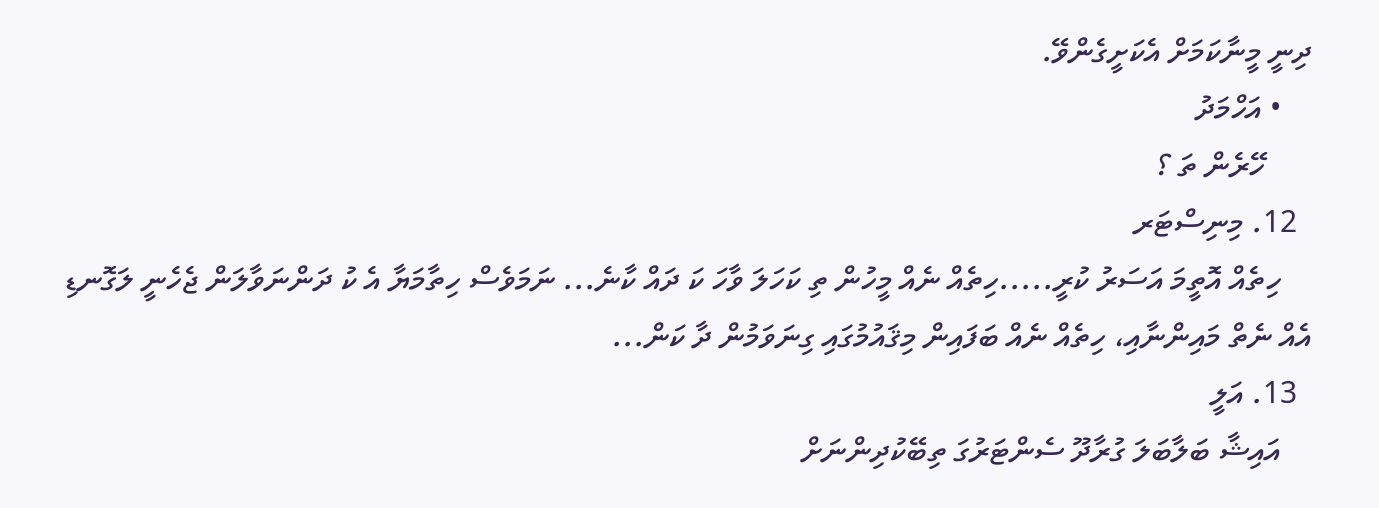ދިނީ މީނާކަމަށް އެކަށީގެންވޭ.
    • އަހްމަދު
      ހޭރެން ތަ ؟
  12. މިނިސްޓަރ
    ހިތެއް އޮތީމަ އަސަރު ކުރީ.....ހިތެއް ނެއް މީހުން ތި ކަހަލަ ވާހަ ކަ ދައް ކާނެ... ނަމަވެސް ހިތާމަޔާ އެ ކު ދަންނަވާލަން ޖެހެނީ ލަގޮނޑި އެއް ނެތް މައިންނާއި، ހިތެއް ނެއް ބަފައިން މިޤައުމުގައި ގިނަވަމުން ދާ ކަން...
  13. އަލީ
    އައިޝާ ބަލާބަލަ ގުރާދޫ ސެންޓަރުގަ ތިބޭކުދިންނަށް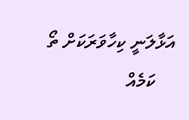އަޅާލަނީ ކިހާވަރަކަށް ތޯ
    ކަމެއް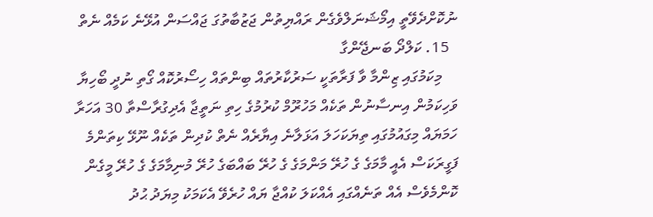ނުކޮށްދެވޭތީ އިމޯޝަނަލްވެގެން ރައްޔިތުން ޖަޒުބާތުގަ ޖައްސަން އުޅޭނެ ކަމެއް ނެތް
  15. ކަލްދޯ ބަނޖޭންގާ
    މިކަމުގައި ޒިންމާ ވާ ފަރާތަކީ ސަރުކާރުތައް ބިންތައް ހިސޯރުކޮއް ގޯތި ނުދީ ބޯހިޔާ ވަހިކަމުން އިނސާނުން ތަކެއް މަހުރޫމް ކުރުމުގެ ހިތި ނަތީޖާ އެދިގުރާސްތާ 30 އަހަރާ ހަމަޔައް މިގައުމުގައި ތިޔަކަހަލަ އަޅަލާނެ އިޔާރެއް ނެތް ކުދިން ތަކެއް ނޫޅޭ ކިތަންމެ ފަގީރަކަސް އެއީ މާމަގެ ގެ ހުރޭ މަންމަގެ ގެ ހުރޭ ބައްބަގެ ހުރޭ މުނިމާމަގެ ގެ ހުރޭ މީގެން ކޮންމެވެސް އެއް ތަނެއްގައި އެއްކަލަ ކުއްޖާ ޔައް ހުރެވޭ އެކަމަކު މިޔަދު ޙުދު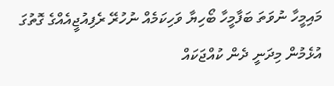މައިމީހާ ނުވަތަ ބަފާމީހާ ބޯހިޔާ ވަހިކަމެއް ނުހުރޭ ރެފިއުޖީއެއްގެ ގޮތުގަ އުޅެމުން މިދަނީ ދެން ކުއްޖަކައް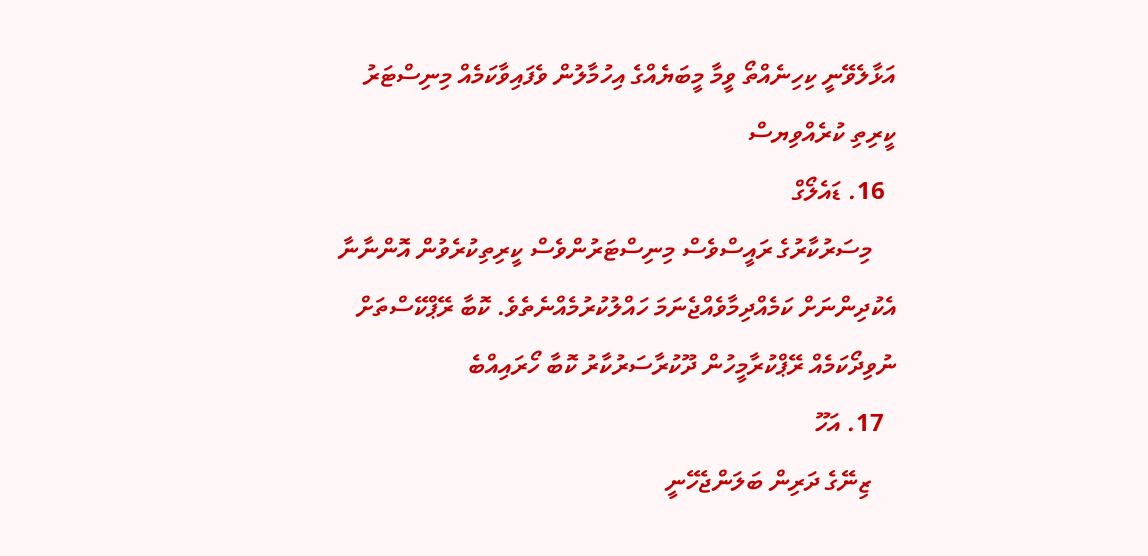އަޅާލެވޭނީ ކިހިނެއްތޯ ވީމާ މީބަޔެއްގެ އިހުމާލުން ވެފައިވާކަމެއް މިނިސްޓަރު ކީރިތި ކުރެއްވިޔސް
  16. ޑައެލޯގް
    މިސަރުކާރުގެ ރައީސްވެސް މިނިސްޓަރުންވެސް ކީރިތިކުރެވުން އޮންނާނާ އެކުދިންނަށް ކަމެއްދިމާވެއްޖެނަމަ ހައްލުކުރުމެއްނެތެވެ. ކޮބާ ރޭޕްކޭސްތަށް ނުވިދޯކަމެއް ރޭޕްކުރާމީހުން ދޫކުރާސަރުކާރު ކޮބާ ހޯރައިއްބެ
  17. އަހޫ
    ޒިނޭގެ ދަރިން ބަލަންޖެހޭނީ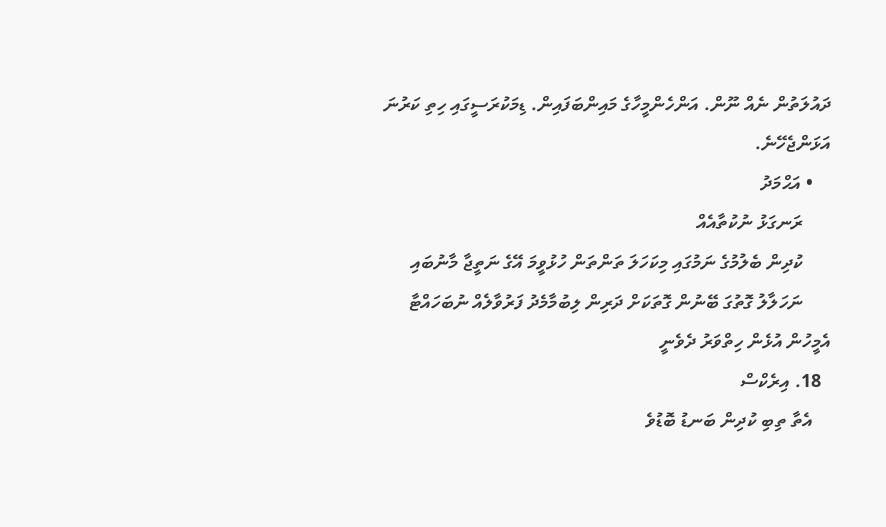ދައުލަތުން ނެއް ނޫން. އަންހެންމީހާގެ މައިންބަފައިން. ޑިމަކުރަސީގައި ހިތި ކަރުނަ އަޅަންޖެހޭނެ.
    • އަޙްމަދު
      ރަނގަޅު ނުކުތާއެއް
      ކުދިން ބެލުމުގެ ނަމުގައި މިކަހަލަ ތަންތަން ހުޅުވީމަ އޭގެ ނަތީޖާ މާނުބައި
      ނަހަލާލު ގޮތުގަ ބޭނުން ގޮތަކަށް ދަރިން ލިބުމާމެދު ފަރުވާލެއް ނުބަހައްޓާ އެމީހުން އުޅެން ހިތްވަރު ދެވެނީ
  18. އިރެކްސް
    އެތާ ތިބި ކުދިން ބަނޑު ބޮޑުވެ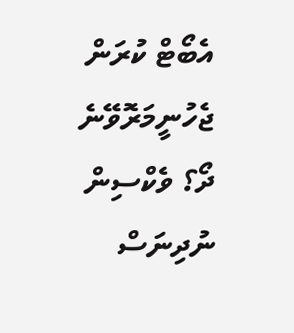އެބޯޓް ކުރަން ޖެހުނީމަރޮވޭނެ ދޯ؟ ވެކްސިން ނުދިނަސް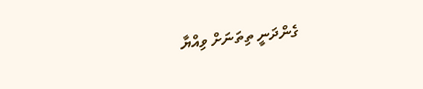ގެންދަނީ ތިތަނަށް ވިއްޔާ